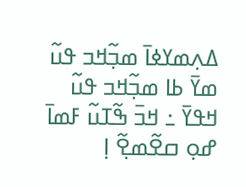ߡߍ߲ߘߌߦߊ߫ ߘߏ߲߬ߞߏ ߟߎ߬ ߘߌ߫ ߕߊ ߘߏ߲߬ߞߏ ߟߎ߬ ߞߟߌ߫ ߸ ߞߏ߫ ߒ߬ߠߎ߬ ߓߘߊ߫ ߝߋ߲ ߛߐ߬ߘߐ߲߬ ߊ߲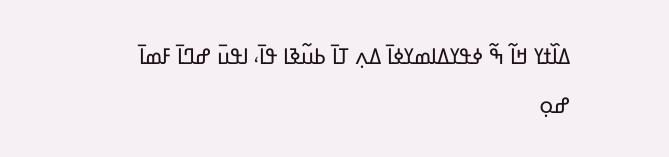ߡߊ߰ߙߌ ߞߊ߬ ߒ߬ ߦߟߌߡߊߘߌߦߊ߫ ߡߍ߲ ߠߊ߫ ߕߎ߬ߢߊ ߟߊ߫، ߊߟߎ߫ ߝߣߊ߫ ߓߘߊ߫ ߝߋ߲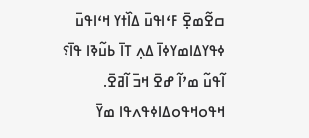ߛߐ߬ߘߐ߲߫ ߓߵߊߟߎ߫ ߡߊ߰ߙߌ ߞߵߊߟߎ߫ ߦߟߌߡߊߘߌߦߊ߫ ߡߍ߲ ߠߊ߫ ߕߎ߬ߢߊ ߟߊ߫؟ ߊ߬ߟߎ߬ ߘߴߊ߬ ߝߐ߫ ߞߏ߫ ߊ߬ߥߐ߫. ߞߟߋߞߟߋߡߊߦߟߍߟߊ ߘߌ߫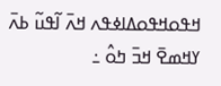ߞߟߋߞߟߋߡߊߦߟߍ ߞߍ߫ ߊ߬ߟߎ߬ ߕߍ߫ ߌߞߘߐ߫ ߞߏ߫ ߤߋ߮ ߸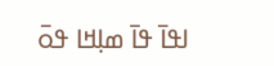ߊߟߊ߫ ߟߊ߫ ߘߊ߲ߞߊ ߟߋ߫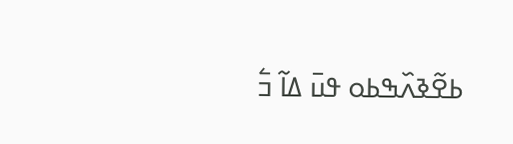ߕߐ߬ߢߍ߰ߒߕߋ ߟߎ߫ ߡߊ߬ ߏ߱